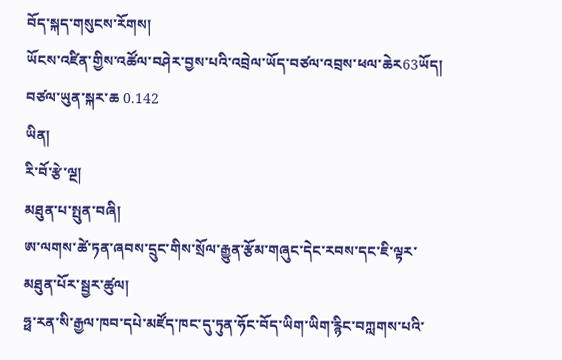བོད་སྐད་གསུངས་རོགས།
ཡོངས་འཛིན་གྱིས་འཚོལ་བཤེར་བྱས་པའི་འབྲེལ་ཡོད་བཙལ་འབྲས་ཕལ་ཆེར63ཡོད། བཙལ་ཡུན་སྐར་ཆ 0.142
ཡིན།
རི་བོ་རྩེ་ལྔ།
མཐུན་པ་སྤུན་བཞི།
ཨ་ལགས་ཚེ་ཏན་ཞབས་དྲུང་གིས་སྲོལ་རྒྱུན་རྩོམ་གཞུང་དེང་རབས་དང་ཇི་ལྟར་མཐུན་པོར་སྦྱར་ཚུལ།
ཧྥ་རན་སི་རྒྱལ་ཁབ་དཔེ་མཛོད་ཁང་དུ་ཏུན་ཧོང་བོད་ཡིག་ཡིག་རྙིང་བཀླགས་པའི་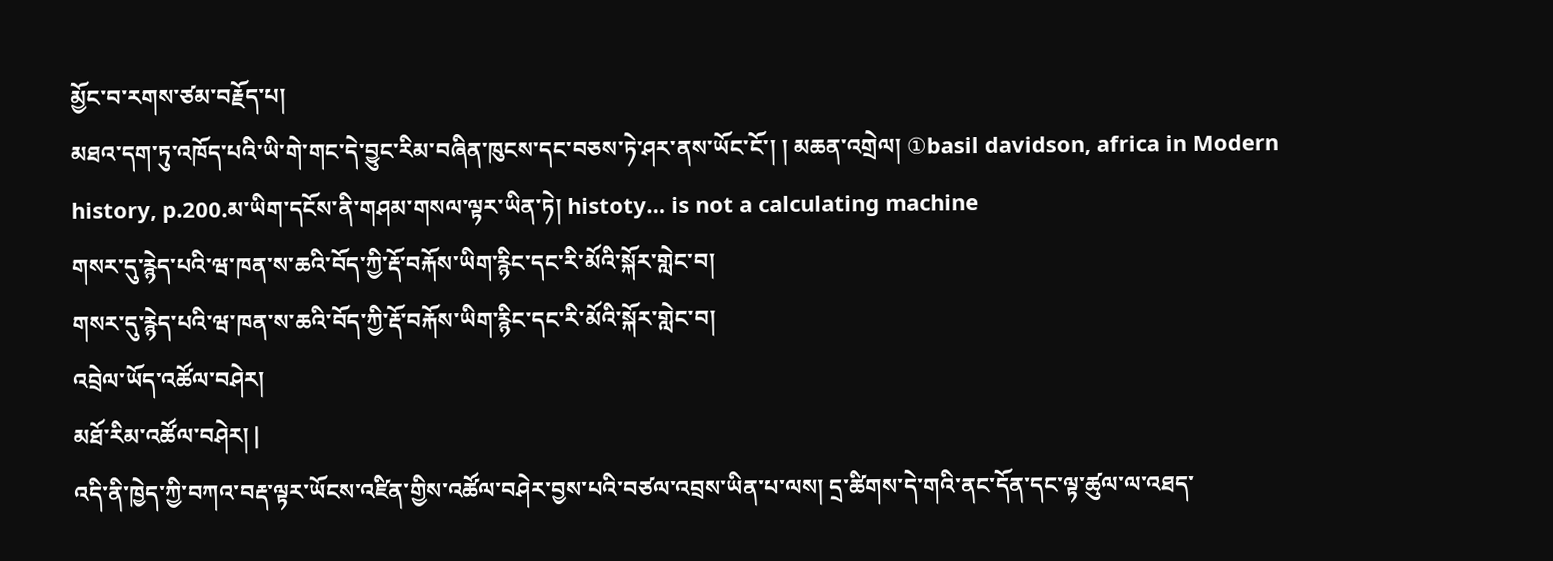མྱོང་བ་རགས་ཙམ་བརྗོད་པ།
མཐའ་དག་ཏུ་འཁོད་པའི་ཡི་གེ་གང་དེ་བྱུང་རིམ་བཞིན་ཁུངས་དང་བཅས་ཏེ་ཤར་ནས་ཡོང་ངོ་། ། མཆན་འགྲེལ། ①basil davidson, africa in Modern history, p.200.མ་ཡིག་དངོས་ནི་གཤམ་གསལ་ལྟར་ཡིན་ཏེ། histoty… is not a calculating machine
གསར་དུ་རྙེད་པའི་ཝ་ཁན་ས་ཆའི་བོད་ཀྱི་རྡོ་བརྐོས་ཡིག་རྙིང་དང་རི་མོའི་སྐོར་གླེང་བ།
གསར་དུ་རྙེད་པའི་ཝ་ཁན་ས་ཆའི་བོད་ཀྱི་རྡོ་བརྐོས་ཡིག་རྙིང་དང་རི་མོའི་སྐོར་གླེང་བ།
འབྲེལ་ཡོད་འཚོལ་བཤེར།
མཐོ་རིམ་འཚོལ་བཤེར། |
འདི་ནི་ཁྱེད་ཀྱི་བཀའ་བརྡ་ལྟར་ཡོངས་འཛིན་གྱིས་འཚོལ་བཤེར་བྱས་པའི་བཙལ་འབྲས་ཡིན་པ་ལས། དྲ་ཚིགས་དེ་གའི་ནང་དོན་དང་ལྟ་ཚུལ་ལ་འཐད་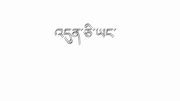འདུན་ཅི་ཡང་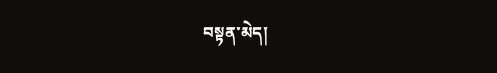བསྟན་མེད།